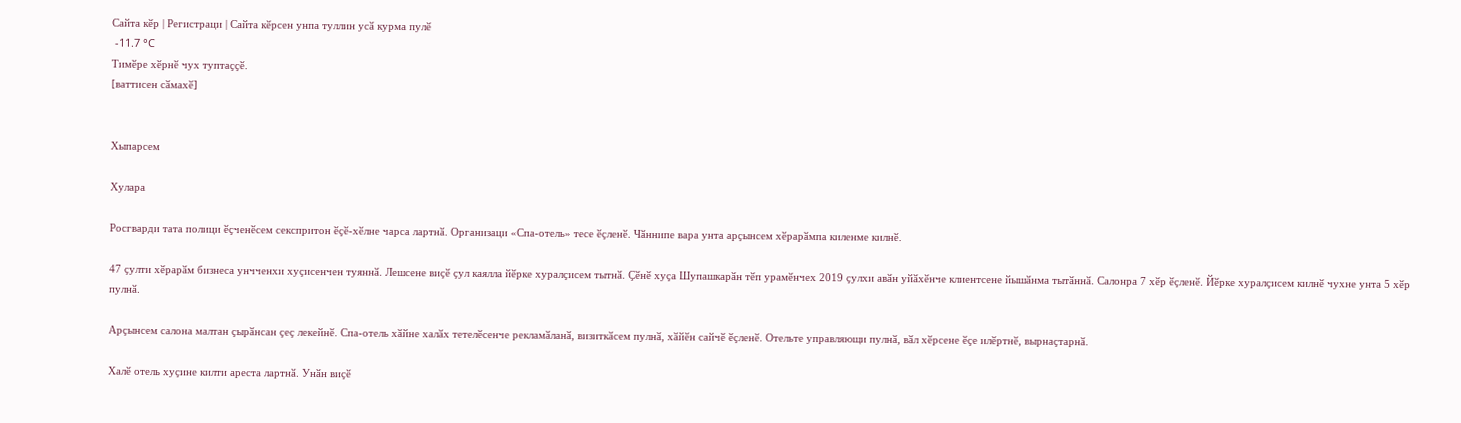Сайта кӗр | Регистраци | Сайта кӗрсен унпа туллин усӑ курма пулӗ
 -11.7 °C
Тимӗре хӗрнӗ чух туптаҫҫӗ.
[ваттисен сӑмахӗ]


Хыпарсем

Хулара

Росгварди тата полици ӗҫченӗсем секспритон ӗҫӗ-хӗлне чарса лартнӑ. Организаци «Спа-отель» тесе ӗҫленӗ. Чӑннипе вара унта арҫынсем хӗрарӑмпа киленме килнӗ.

47 ҫулти хӗрарӑм бизнеса унчченхи хуҫисенчен туяннӑ. Лешсене виҫӗ ҫул каялла йӗрке хуралҫисем тытнӑ. Ҫӗнӗ хуҫа Шупашкарӑн тӗп урамӗнчех 2019 ҫулхи авӑн уйӑхӗнче клиентсене йышӑнма тытӑннӑ. Салонра 7 хӗр ӗҫленӗ. Йӗрке хуралҫисем килнӗ чухне унта 5 хӗр пулнӑ.

Арҫынсем салона малтан ҫырӑнсан ҫеҫ лекейнӗ. Спа-отель хӑйне халӑх тетелӗсенче рекламӑланӑ, визиткӑсем пулнӑ, хӑйӗн сайчӗ ӗҫленӗ. Отельте управляющи пулнӑ, вӑл хӗрсене ӗҫе илӗртнӗ, вырнаҫтарнӑ.

Халӗ отель хуҫине килти ареста лартнӑ. Унӑн виҫӗ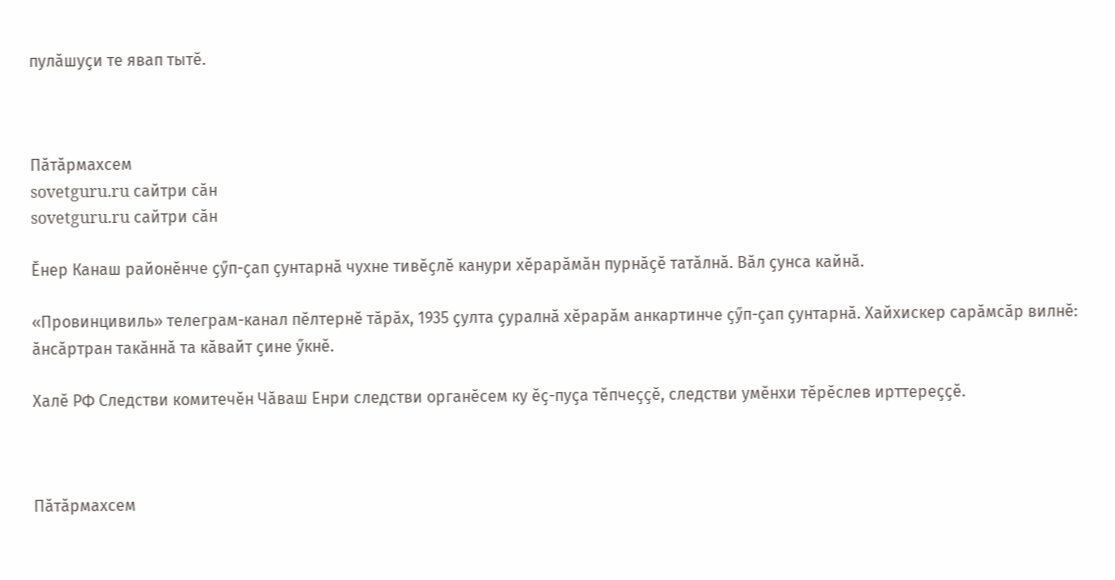пулӑшуҫи те явап тытӗ.



Пӑтӑрмахсем
sovetguru.ru сайтри сӑн
sovetguru.ru сайтри сӑн

Ӗнер Канаш районӗнче ҫӳп-ҫап ҫунтарнӑ чухне тивӗҫлӗ канури хӗрарӑмӑн пурнӑҫӗ татӑлнӑ. Вӑл ҫунса кайнӑ.

«Провинцивиль» телеграм-канал пӗлтернӗ тӑрӑх, 1935 ҫулта ҫуралнӑ хӗрарӑм анкартинче ҫӳп-ҫап ҫунтарнӑ. Хайхискер сарӑмсӑр вилнӗ: ӑнсӑртран такӑннӑ та кӑвайт ҫине ӳкнӗ.

Халӗ РФ Следстви комитечӗн Чӑваш Енри следстви органӗсем ку ӗҫ-пуҫа тӗпчеҫҫӗ, следстви умӗнхи тӗрӗслев ирттереҫҫӗ.



Пӑтӑрмахсем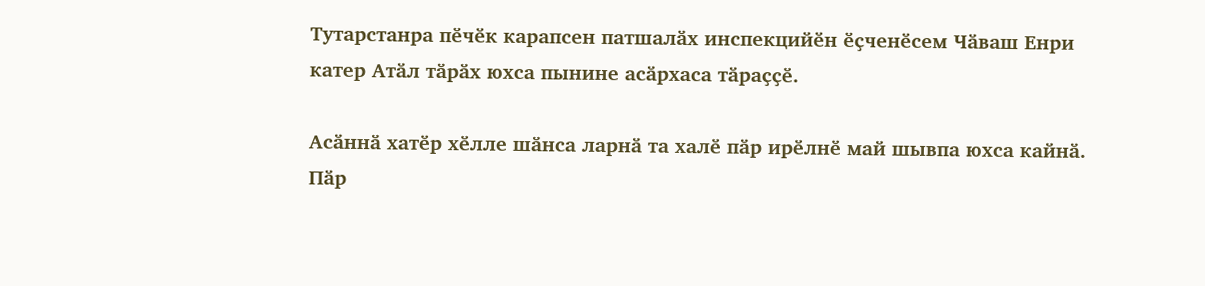Тутарстанра пӗчӗк карапсен патшалӑх инспекцийӗн ӗҫченӗсем Чӑваш Енри катер Атӑл тӑрӑх юхса пынине асӑрхаса тӑраҫҫӗ.

Асӑннӑ хатӗр хӗлле шӑнса ларнӑ та халӗ пӑр ирӗлнӗ май шывпа юхса кайнӑ. Пӑр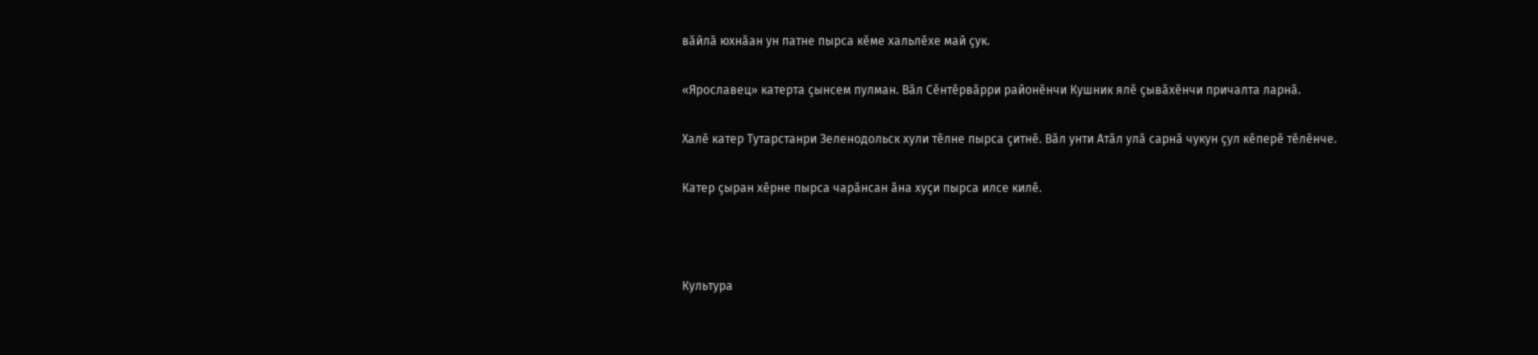вӑйлӑ юхнӑан ун патне пырса кӗме хальлӗхе май ҫук.

«Ярославец» катерта ҫынсем пулман. Вӑл Сӗнтӗрвӑрри районӗнчи Кушник ялӗ ҫывӑхӗнчи причалта ларнӑ.

Халӗ катер Тутарстанри Зеленодольск хули тӗлне пырса ҫитнӗ. Вӑл унти Атӑл улӑ сарнӑ чукун ҫул кӗперӗ тӗлӗнче.

Катер ҫыран хӗрне пырса чарӑнсан ӑна хуҫи пырса илсе килӗ.



Культура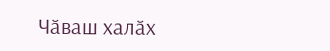Чӑваш халӑх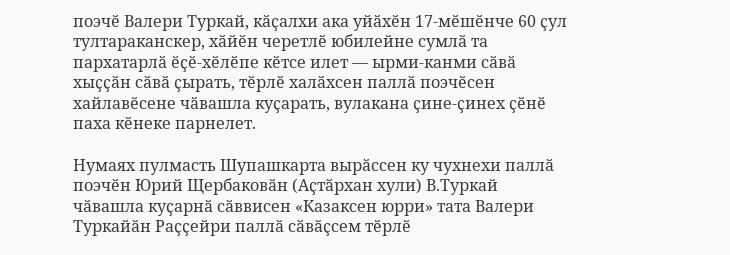поэчӗ Валери Туркай, кӑҫалхи ака уйӑхӗн 17-мӗшӗнче 60 ҫул тултараканскер, хӑйӗн черетлӗ юбилейне сумлӑ та пархатарлӑ ӗҫӗ-хӗлӗпе кӗтсе илет — ырми-канми сӑвӑ хыҫҫӑн сӑвӑ ҫырать, тӗрлӗ халӑхсен паллӑ поэчӗсен хайлавӗсене чӑвашла куҫарать, вулакана ҫине-ҫинех ҫӗнӗ паха кӗнеке парнелет.

Нумаях пулмасть Шупашкарта вырӑссен ку чухнехи паллӑ поэчӗн Юрий Щербаковӑн (Аҫтӑрхан хули) В.Туркай чӑвашла куҫарнӑ сӑввисен «Казаксен юрри» тата Валери Туркайӑн Раҫҫейри паллӑ сӑвӑҫсем тӗрлӗ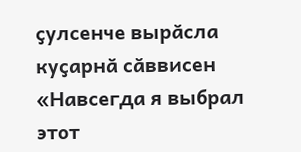ҫулсенче вырӑсла куҫарнӑ сӑввисен «Навсегда я выбрал этот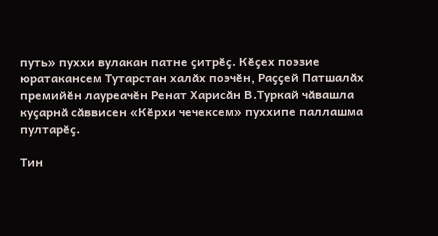путь» пуххи вулакан патне ҫитрӗҫ. Кӗҫех поэзие юратакансем Тутарстан халӑх поэчӗн, Раҫҫей Патшалӑх премийӗн лауреачӗн Ренат Харисӑн В.Туркай чӑвашла куҫарнӑ сӑввисен «Кӗрхи чечексем» пуххипе паллашма пултарӗҫ.

Тин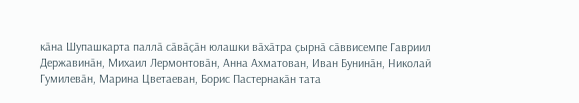кӑна Шупашкарта паллӑ сӑвӑҫӑн юлашки вӑхӑтра ҫырнӑ сӑввисемпе Гавриил Державинӑн, Михаил Лермонтовӑн, Анна Ахматован, Иван Бунинӑн, Николай Гумилевӑн, Марина Цветаеван, Борис Пастернакӑн тата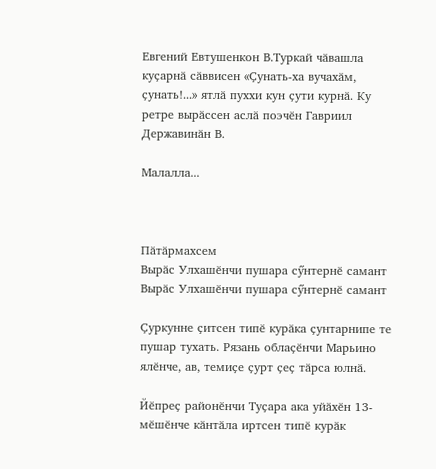Евгений Евтушенкон В.Туркай чӑвашла куҫарнӑ сӑввисен «Ҫунать-ха вучахӑм, ҫунать!...» ятлӑ пуххи кун ҫути курнӑ. Ку ретре вырӑссен аслӑ поэчӗн Гавриил Державинӑн В.

Малалла...



Пӑтӑрмахсем
Вырӑс Улхашӗнчи пушара сӳнтернӗ самант
Вырӑс Улхашӗнчи пушара сӳнтернӗ самант

Ҫуркунне ҫитсен типӗ курӑка ҫунтарнипе те пушар тухать. Рязань облаҫӗнчи Марьино ялӗнче, ав, темиҫе ҫурт ҫеҫ тӑрса юлнӑ.

Йӗпреҫ районӗнчи Туҫара ака уйӑхӗн 13-мӗшӗнче кӑнтӑла иртсен типӗ курӑк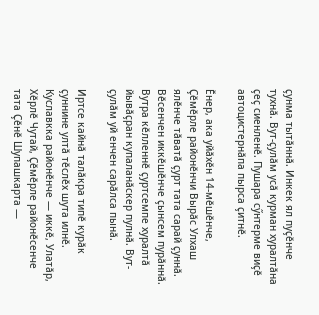ҫунма тытӑннӑ. Инкек ял пуҫӗнче тухнӑ. Вут-ҫулӑм усӑ курман хуралтӑна ҫеҫ сиенленӗ. Пушара сӳнтерме виҫӗ автоцистернӑпа пырса ҫитнӗ.

Ӗнер, ака уйӑхӗн 14-мӗшӗнче, Ҫӗмӗрле районӗнчи Вырӑс Улхаш ялӗнче тӑватӑ ҫурт тата сарай ҫуннӑ. Вӗсенчен иккӗшӗнче ҫынсем пурӑннӑ. Вутра кӗлленнӗ ҫуртсемпе хуралтӑ йывӑҫран купаланӑскер пулнӑ. Вут-ҫулӑм уй енчен сарӑлса пынӑ.

Иртсе кайнӑ талӑкра типӗ курӑк ҫуннине ултӑ тӗслӗх шута илнӗ. Куславкка районӗнче — иккӗ, Улатӑр, Хӗрлӗ Чутай, Ҫӗмӗрле районӗсенче тата Ҫӗнӗ Шупашкарта —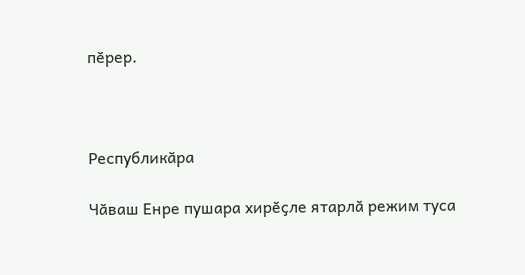пӗрер.



Республикӑра

Чӑваш Енре пушара хирӗҫле ятарлӑ режим туса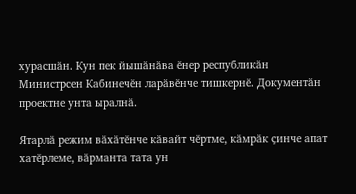хурасшӑн. Кун пек йышӑнӑва ӗнер республикӑн Министрсен Кабинечӗн ларӑвӗнче тишкернӗ. Документӑн проектне унта ыралнӑ.

Ятарлӑ режим вӑхӑтӗнче кӑвайт чӗртме, кӑмрӑк ҫинче апат хатӗрлеме, вӑрманта тата ун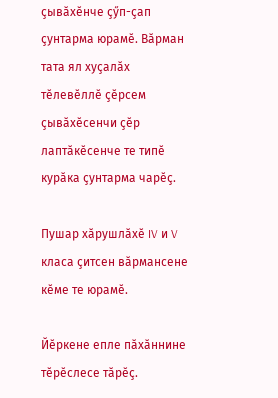ҫывӑхӗнче ҫӳп-ҫап ҫунтарма юрамӗ. Вӑрман тата ял хуҫалӑх тӗлевӗллӗ ҫӗрсем ҫывӑхӗсенчи ҫӗр лаптӑкӗсенче те типӗ курӑка ҫунтарма чарӗҫ.

Пушар хӑрушлӑхӗ IV и V класа ҫитсен вӑрмансене кӗме те юрамӗ.

Йӗркене епле пӑхӑннине тӗрӗслесе тӑрӗҫ.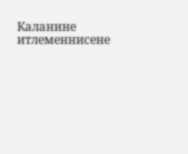Каланине итлеменнисене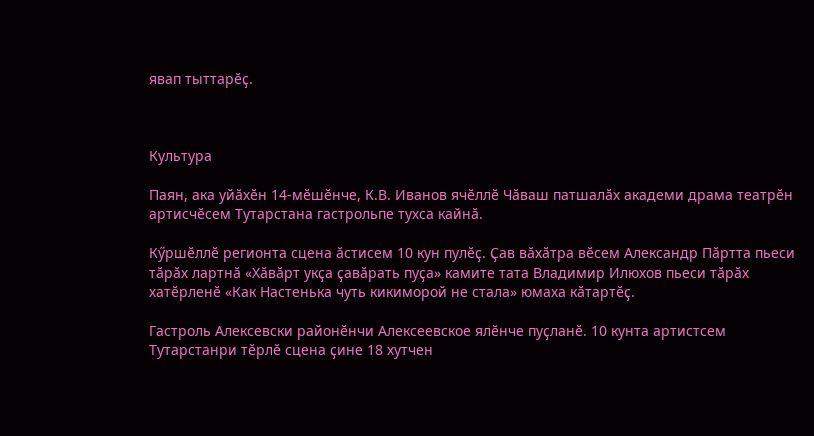явап тыттарӗҫ.



Культура

Паян, ака уйӑхӗн 14-мӗшӗнче, К.В. Иванов ячӗллӗ Чӑваш патшалӑх академи драма театрӗн артисчӗсем Тутарстана гастрольпе тухса кайнӑ.

Кӳршӗллӗ регионта сцена ӑстисем 10 кун пулӗҫ. Ҫав вӑхӑтра вӗсем Александр Пӑртта пьеси тӑрӑх лартнӑ «Хӑвӑрт укҫа ҫавӑрать пуҫа» камите тата Владимир Илюхов пьеси тӑрӑх хатӗрленӗ «Как Настенька чуть кикиморой не стала» юмаха кӑтартӗҫ.

Гастроль Алексевски районӗнчи Алексеевское ялӗнче пуҫланӗ. 10 кунта артистсем Тутарстанри тӗрлӗ сцена ҫине 18 хутчен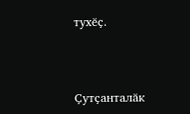тухӗҫ.



Ҫутҫанталӑк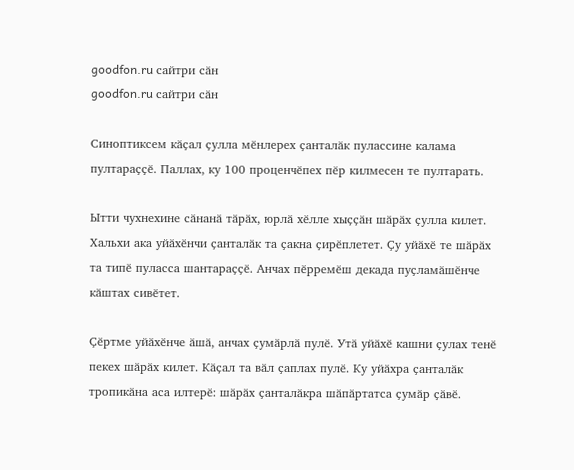goodfon.ru сайтри сӑн
goodfon.ru сайтри сӑн

Синоптиксем кӑҫал ҫулла мӗнлерех ҫанталӑк пулассине калама пултараҫҫӗ. Паллах, ку 100 проценчӗпех пӗр килмесен те пултарать.

Ытти чухнехине сӑнанӑ тӑрӑх, юрлӑ хӗлле хыҫҫӑн шӑрӑх ҫулла килет. Хальхи ака уйӑхӗнчи ҫанталӑк та ҫакна ҫирӗплетет. Ҫу уйӑхӗ те шӑрӑх та типӗ пуласса шантараҫҫӗ. Анчах пӗрремӗш декада пуҫламӑшӗнче кӑштах сивӗтет.

Ҫӗртме уйӑхӗнче ӑшӑ, анчах ҫумӑрлӑ пулӗ. Утӑ уйӑхӗ кашни ҫулах тенӗ пекех шӑрӑх килет. Кӑҫал та вӑл ҫаплах пулӗ. Ку уйӑхра ҫанталӑк тропикӑна аса илтерӗ: шӑрӑх ҫанталӑкра шӑпӑртатса ҫумӑр ҫӑвӗ.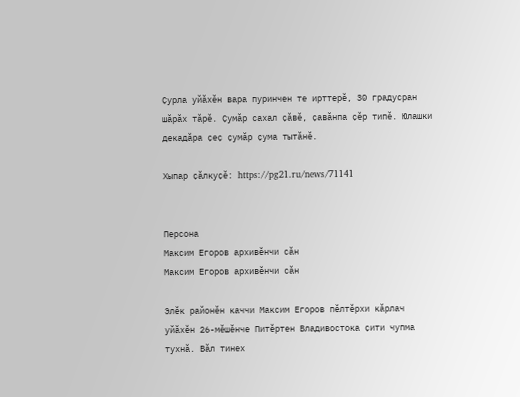Ҫурла уйӑхӗн вара пуринчен те ирттерӗ, 30 градусран шӑрӑх тӑрӗ. Ҫумӑр сахал ҫӑвӗ, ҫавӑнпа ҫӗр типӗ. Юлашки декадӑра ҫеҫ ҫумӑр ҫума тытӑнӗ.

Хыпар ҫӑлкуҫӗ: https://pg21.ru/news/71141


Персона
Максим Егоров архивӗнчи сӑн
Максим Егоров архивӗнчи сӑн

Элӗк районӗн каччи Максим Егоров пӗлтӗрхи кӑрлач уйӑхӗн 26-мӗшӗнче Питӗртен Владивостока ҫити чупма тухнӑ. Вӑл тинех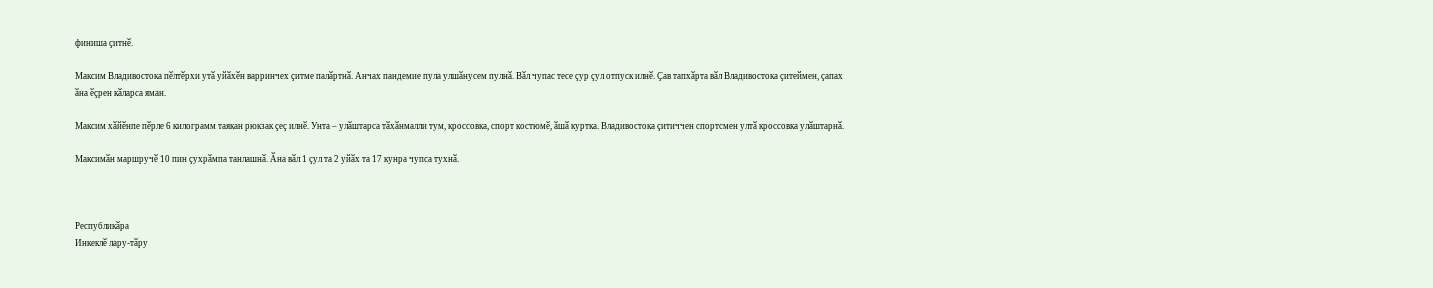финиша ҫитнӗ.

Максим Владивостока пӗлтӗрхи утӑ уйӑхӗн варринчех ҫитме палӑртнӑ. Анчах пандемие пула улшӑнусем пулнӑ. Вӑл чупас тесе ҫур ҫул отпуск илнӗ. Ҫав тапхӑрта вӑл Владивостока ҫитеймен, ҫапах ӑна ӗҫрен кӑларса яман.

Максим хӑйӗнпе пӗрле 6 килограмм таякан рюкзак ҫеҫ илнӗ. Унта – улӑштарса тӑхӑнмалли тум, кроссовка, спорт костюмӗ, ӑшӑ куртка. Владивостока ҫитиччен спортсмен ултӑ кроссовка улӑштарнӑ.

Максимӑн маршручӗ 10 пин ҫухрӑмпа танлашнӑ. Ӑна вӑл 1 ҫул та 2 уйӑх та 17 кунра чупса тухнӑ.



Республикӑра
Инкеклӗ лару-тӑру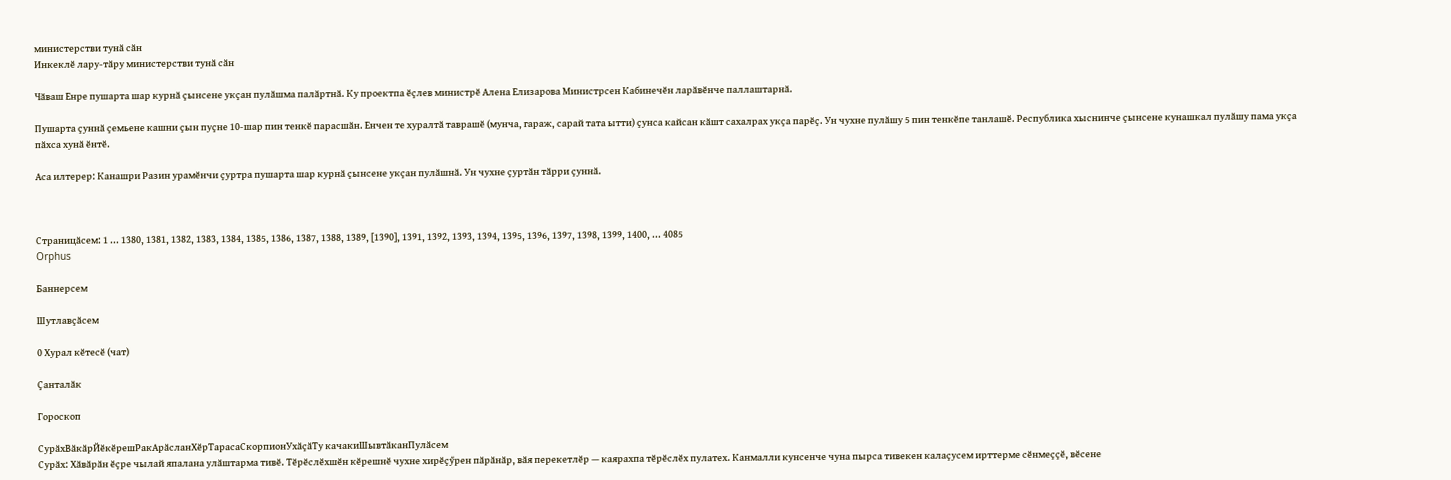министерстви тунӑ сӑн
Инкеклӗ лару-тӑру министерстви тунӑ сӑн

Чӑваш Енре пушарта шар курнӑ ҫынсене укҫан пулӑшма палӑртнӑ. Ку проектпа ӗҫлев министрӗ Алена Елизарова Министрсен Кабинечӗн ларӑвӗнче паллаштарнӑ.

Пушарта ҫуннӑ ҫемьене кашни ҫын пуҫне 10-шар пин тенкӗ парасшӑн. Енчен те хуралтӑ таврашӗ (мунча, гараж, сарай тата ытти) ҫунса кайсан кӑшт сахалрах укҫа парӗҫ. Ун чухне пулӑшу 5 пин тенкӗпе танлашӗ. Республика хыснинче ҫынсене кунашкал пулӑшу пама укҫа пӑхса хунӑ ӗнтӗ.

Аса илтерер: Канашри Разин урамӗнчи ҫуртра пушарта шар курнӑ ҫынсене укҫан пулӑшнӑ. Ун чухне ҫуртӑн тӑрри ҫуннӑ.



Страницӑсем: 1 ... 1380, 1381, 1382, 1383, 1384, 1385, 1386, 1387, 1388, 1389, [1390], 1391, 1392, 1393, 1394, 1395, 1396, 1397, 1398, 1399, 1400, ... 4085
Orphus

Баннерсем

Шутлавҫӑсем

0 Хурал кӗтесӗ (чат)

Ҫанталӑк

Гороскоп

СурӑхВӑкӑрЙӗкӗрешРакАрӑсланХӗрТарасаСкорпионУхӑҫӑТу качакиШывтӑканПулӑсем
Сурӑх: Хӑвӑрӑн ӗҫре чылай япалана улӑштарма тивӗ. Тӗрӗслӗхшӗн кӗрешнӗ чухне хирӗҫӳрен пӑрӑнӑр, вӑя перекетлӗр — каярахпа тӗрӗслӗх пулатех. Канмалли кунсенче чуна пырса тивекен калаҫусем ирттерме сӗнмеҫҫӗ, вӗсене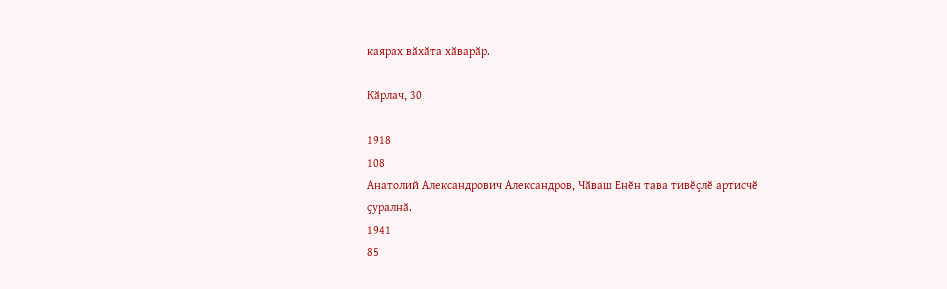каярах вӑхӑта хӑварӑр.

Кӑрлач, 30

1918
108
Анатолий Александрович Александров, Чӑваш Енӗн тава тивӗҫлӗ артисчӗ ҫуралнӑ.
1941
85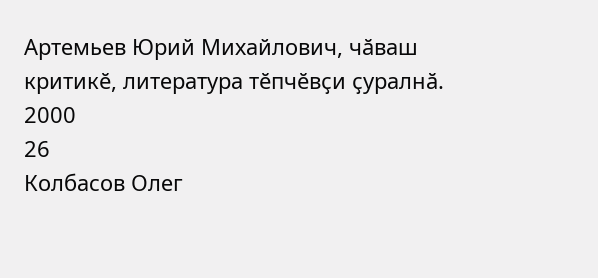Артемьев Юрий Михайлович, чӑваш критикӗ, литература тӗпчӗвҫи ҫуралнӑ.
2000
26
Колбасов Олег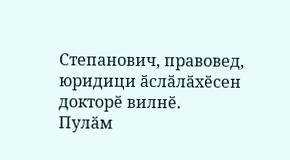Степанович, правовед, юридици ӑслӑлӑхӗсен докторӗ вилнӗ.
Пулӑм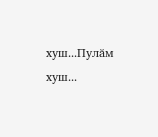хуш...Пулӑм хуш...